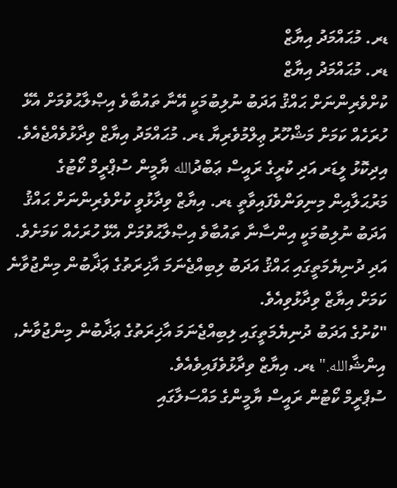ޑރ. މުޙައްމަދު އިޔާޒް
ޑރ. މުޙައްމަދު އިޔާޒް
ކުށްވެރިންނަށް ޙައްޤު އަދަބު ނުލިބުމަކީ އޭނާ ތައުބާވެ އިޞްލާޙުވުމަށް އެޅޭ ހުރަހެއް ކަމަށް މަޝްހޫރު ޢިލްމުވެރިޔާ ޑރ. މުޙައްމަދު އިޔާޒް ވިދާޅުވެއްޖެއެވެ.
އިދިކޮޅު ލީޑަރ އަދި ކުރީގެ ރައީސް ޢަބްދުالله ޔާމީން ސުޕްރީމް ކޯޓުގެ މަރުޙަލާއިން މިނިވަންވެފައިވާތީ ޑރ. އިޔާޒް ވިދާޅުވީ ކުށްވެރިންނަށް ޙައްޤު އަދަބު ނުލިބުމަކީ އިންސާނާ ތައުބާވެ އިޞްލާޙުވުމަށް އެޅޭ ހުރަހެއް ކަމަށެވެ. އަދި ދުނިޔެމަތީގައި ޙައްޤު އަދަބު ލިބިއްޖެނަމަ އާޚިރަތުގެ ޢަޛާބުން މިންޖުވާނެ ކަމަށް އިޔާޒް ވިދާޅުވިއެވެ.
"ކުށުގެ އަދަބު ދުނިޔެމަތީގައި ލިބިއްޖެނަމަ އާޚިރަތުގެ ޢަޛާބުން މިންޖުވާނެ, އިންޝާالله." ޑރ. އިޔާޒް ވިދާޅުވެފައިވެއެވެ.
ސުޕްރީމް ކޯޓުން ރައީސް ޔާމީންގެ މައްސަލާގައި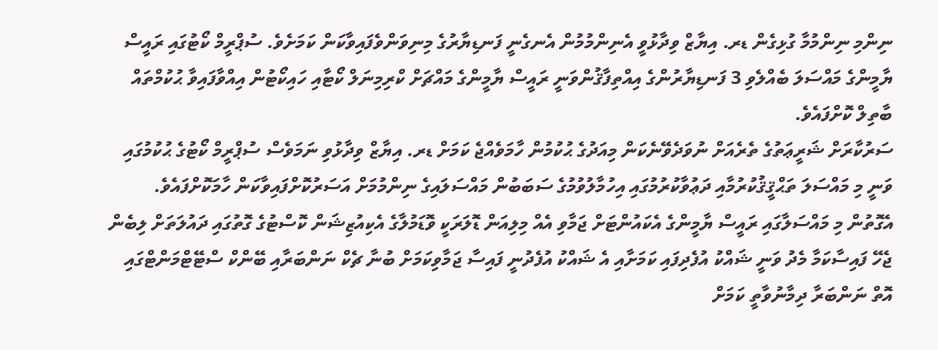ނިންމި ނިންމުމާ ގުޅިގެން ޑރ. އިޔާޒް ވިދާޅުވީ އެނިންމުމުން އެނގެނީ ފަނޑިޔާރުގެ މިނިވަންވެފައިވާކަން ކަމަށެވެ. ސުޕްރީމް ކޯޓުގައި ރައީސް ޔާމީންގެ މައްސަލަ ބެއްލެވި 3 ފަނޑިޔާރުންގެ އިއްތިފާޤުންވަނީ ރައީސް ޔާމީންގެ މައްޗަށް ކްރިމިނަލް ކޯޓާއި ހައިކޯޓުން އިއްވާފައިވާ ޙުކުމްތައް ބާތިލް ކޮށްފައެވެ.
ސަރުކާރަށް ޝަރީޢަތުގެ ތެރެއަށް ނުވަދެވޭނެކަން މިއަދުގެ ޙުކުމުން ހާމަވެއްޖެ ކަމަށް ޑރ. އިޔާޒް ވިދާޅުވި ނަމަވެސް ސުޕްރީމް ކޯޓުގެ ޙުކުމުގައި ވަނީ މި މައްސަލަ ތަޙްޤީޤުކުރުމާއި ދަޢުވާކުރުމުގައި އިހުމާލުވުމުގެ ސަބަބުން މައްސަލައިގެ ނިންމުމަށް އަސަރުކޮށްފައިވާކަން ހާމަކޮށްފައެވެ.
އެގޮތުން މި މައްސަލާގައި ރައީސް ޔާމީންގެ އެކައުންޓަށް ޖަމާވި އެއް މިލިއަން ޑޮލަރަކީ ވޮޑަމުލާގެ އެކިއުޒިޝަން ކޮސްޓުގެ ގޮތުގައި ދައުލަތަށް ލިބެން ޖެހޭ ފައިސާކަމާ މެދު ވަނީ ޝައްކު އުފެދިފައި ކަމަށާއި އެ ޝައްކު އުފެދުނީ ފައިސާ ޖަމާވިކަމަށް ބުނާ ޗެކް ނަންބަރާއި ބޭންކް ސްޓޭޓްމަންޓްގައި އޮތް ނަންބަރާ ދިމާނުވާތީ ކަމަށް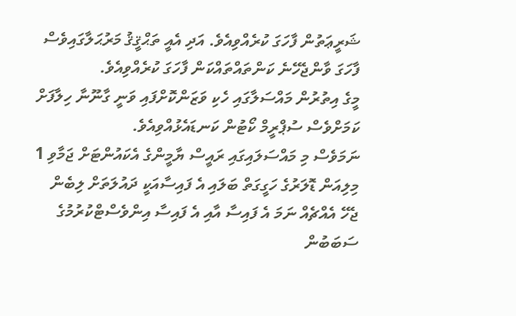ޝަރީޢަތުން ފާހަގަ ކުރެއްވިއެވެ. އަދި އެއީ ތަޙްޤީޤު މަރުޙަލާގައިވެސް ފާހަގަ ވާންޖެހޭނެ ކަންތައްތައްކަން ފާހަގަ ކުރެއްވިއެވެ.
މީގެ އިތުރުން މައްސަލާގައި ހެކި ވަޒަންކޮށްފައި ވަނީ ގާނޫނާ ހިލާފަށް ކަމަށްވެސް ސުޕްރީމް ކޯޓުން ކަނޑައެޅުއްވިއެވެ.
ނަމަވެސް މި މައްސަލައިގައި ރައީސް ޔާމީންގެ އެކައުންޓަށް ޖަމާވި 1 މިލިއަން ޑޮލަރުގެ ހަގީގަތް ބަލައި އެ ފައިސާއަކީ ދައުލަތަށް ލިބެން ޖެހޭ އެއްޗެއް ނަމަ އެ ފައިސާ އާއި އެ ފައިސާ އިންވެސްޓްކުރުމުގެ ސަބަބުން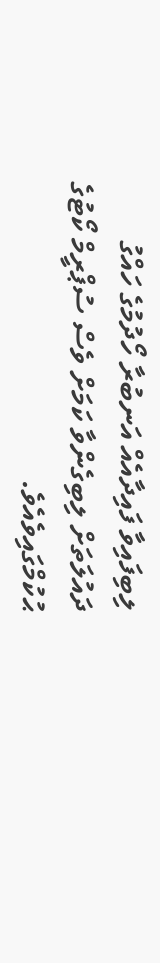ލިބިފައިވާ ފައިދާއެއް އަނބުރާ ހޯދުމުގެ ހައްގު ދައުލަތަށް ލިބިގެންވާ ކަމަށް ވެސް ސުޕްރީމް ކޯޓުގެ ޙުކުމްގައިވެއެވެ.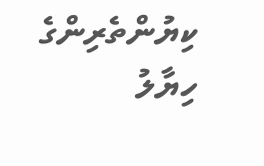ކިޔުންތެރިންގެ ހިޔާލު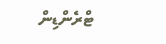ޓްރެންޑިން